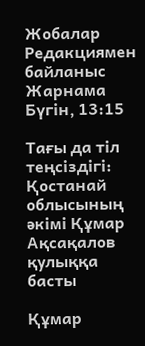Жобалар
Редакциямен байланыс
Жарнама
Бүгін, 13:15

Тағы да тіл теңсіздігі: Қостанай облысының әкімі Құмар Ақсақалов қулыққа басты

Құмар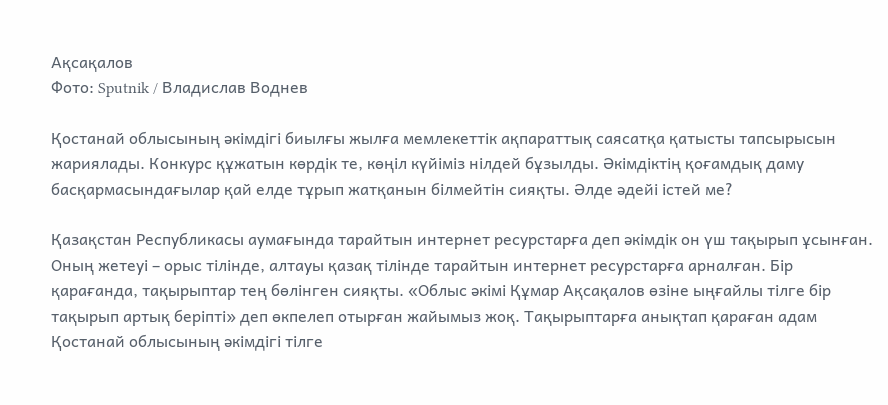Ақсақалов
Фото: Sputnik / Владислав Воднев

Қостанай облысының әкімдігі биылғы жылға мемлекеттік ақпараттық саясатқа қатысты тапсырысын жариялады. Конкурс құжатын көрдік те, көңіл күйіміз нілдей бұзылды. Әкімдіктің қоғамдық даму басқармасындағылар қай елде тұрып жатқанын білмейтін сияқты. Әлде әдейі істей ме?

Қазақстан Республикасы аумағында тарайтын интернет ресурстарға деп әкімдік он үш тақырып ұсынған. Оның жетеуі – орыс тілінде, алтауы қазақ тілінде тарайтын интернет ресурстарға арналған. Бір қарағанда, тақырыптар тең бөлінген сияқты. «Облыс әкімі Құмар Ақсақалов өзіне ыңғайлы тілге бір тақырып артық беріпті» деп өкпелеп отырған жайымыз жоқ. Тақырыптарға анықтап қараған адам Қостанай облысының әкімдігі тілге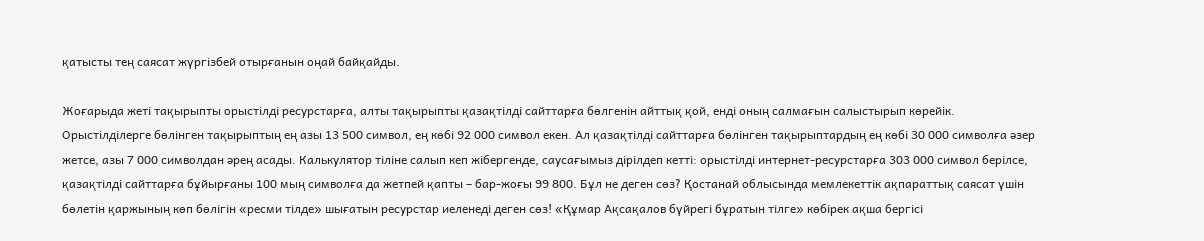қатысты тең саясат жүргізбей отырғанын оңай байқайды.

Жоғарыда жеті тақырыпты орыстілді ресурстарға, алты тақырыпты қазақтілді сайттарға бөлгенін айттық қой, енді оның салмағын салыстырып көрейік. Орыстілділерге бөлінген тақырыптың ең азы 13 500 символ, ең көбі 92 000 символ екен. Ал қазақтілді сайттарға бөлінген тақырыптардың ең көбі 30 000 символға әзер жетсе, азы 7 000 символдан әрең асады. Калькулятор тіліне салып кеп жібергенде, саусағымыз дірілдеп кетті: орыстілді интернет-ресурстарға 303 000 символ берілсе, қазақтілді сайттарға бұйырғаны 100 мың символға да жетпей қапты – бар-жоғы 99 800. Бұл не деген сөз? Қостанай облысында мемлекеттік ақпараттық саясат үшін бөлетін қаржының көп бөлігін «ресми тілде» шығатын ресурстар иеленеді деген сөз! «Құмар Ақсақалов бүйрегі бұратын тілге» көбірек ақша бергісі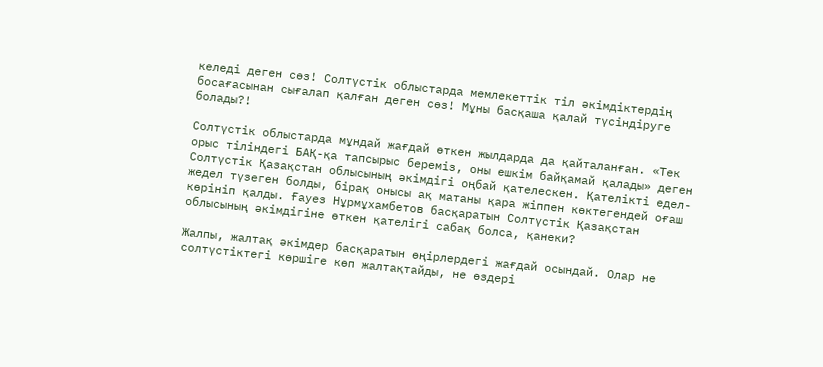келеді деген сөз! Солтүстік облыстарда мемлекеттік тіл әкімдіктердің босағасынан сығалап қалған деген сөз! Мұны басқаша қалай түсіндіруге болады?!

Солтүстік облыстарда мұндай жағдай өткен жылдарда да қайталанған. «Тек орыс тіліндегі БАҚ-қа тапсырыс береміз, оны ешкім байқамай қалады» деген Солтүстік Қазақстан облысының әкімдігі оңбай қателескен. Қателікті едел-жедел түзеген болды, бірақ онысы ақ матаны қара жіппен көктегендей оғаш көрініп қалды. Ғауез Нұрмұхамбетов басқаратын Солтүстік Қазақстан облысының әкімдігіне өткен қателігі сабақ болса, қанеки?

Жалпы, жалтақ әкімдер басқаратын өңірлердегі жағдай осындай. Олар не солтүстіктегі көршіге көп жалтақтайды, не өздері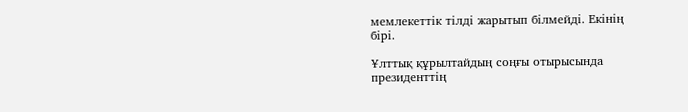мемлекеттік тілді жарытып білмейді. Екінің бірі.

Ұлттық құрылтайдың соңғы отырысында президенттің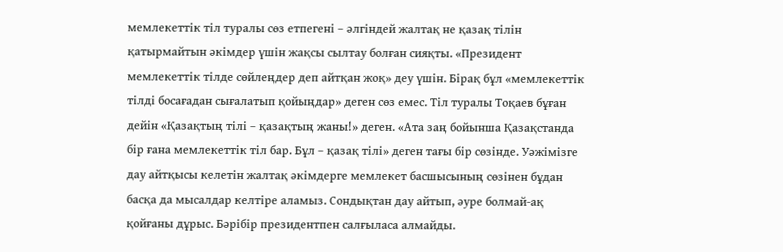мемлекеттік тіл туралы сөз етпегені – әлгіндей жалтақ не қазақ тілін қатырмайтын әкімдер үшін жақсы сылтау болған сияқты. «Президент мемлекеттік тілде сөйлеңдер деп айтқан жоқ» деу үшін. Бірақ бұл «мемлекеттік тілді босағадан сығалатып қойыңдар» деген сөз емес. Тіл туралы Тоқаев бұған дейін «Қазақтың тілі – қазақтың жаны!» деген. «Ата заң бойынша Қазақстанда бір ғана мемлекеттік тіл бар. Бұл – қазақ тілі» деген тағы бір сөзінде. Уәжімізге дау айтқысы келетін жалтақ әкімдерге мемлекет басшысының сөзінен бұдан басқа да мысалдар келтіре аламыз. Сондықтан дау айтып, әуре болмай-ақ қойғаны дұрыс. Бәрібір президентпен салғыласа алмайды.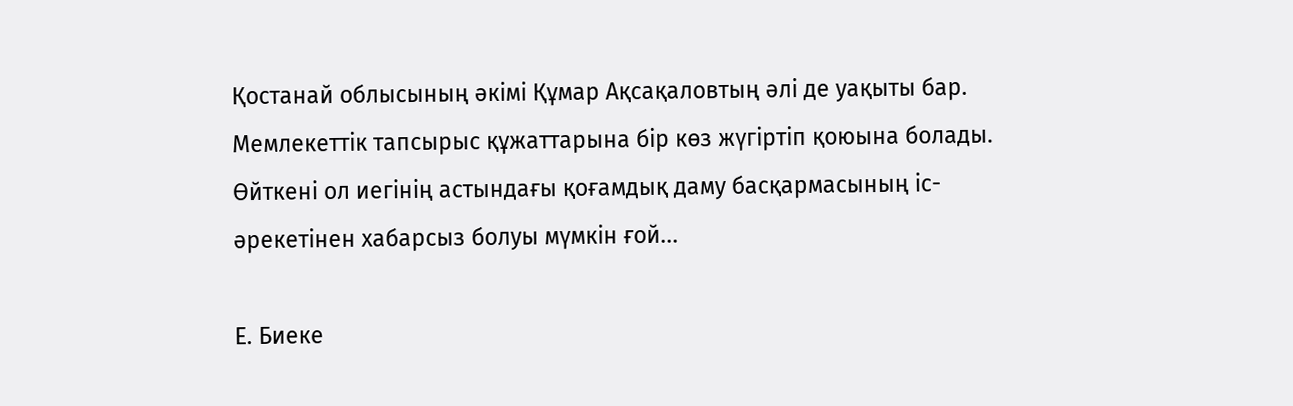Қостанай облысының әкімі Құмар Ақсақаловтың әлі де уақыты бар. Мемлекеттік тапсырыс құжаттарына бір көз жүгіртіп қоюына болады. Өйткені ол иегінің астындағы қоғамдық даму басқармасының іс-әрекетінен хабарсыз болуы мүмкін ғой...

Е. Биеке